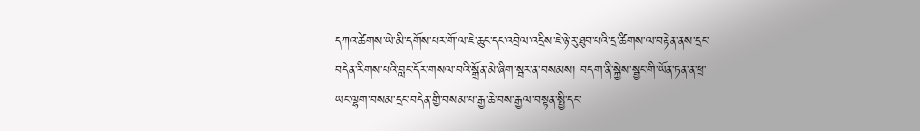དཀའ་ཚེགས་ཡེ་མི་དགོས་པར་གོ་ལ་ཇེ་ཆུང་དང་འབྲེལ་འདྲིས་ཇེ་ཉེ་རུ་ཐུབ་པའི་དྲ་ཚིགས་ལ་བརྟེན་ནས་དྲང་བདེན་རིགས་པའི་བླང་དོར་གསལ་བའི་སྒྲོན་མེ་ཞིག་སྦར་ན་བསམས། བདག་ནི་སྐྱེས་སྦྱང་གི་ཡོན་ཏན་ན་ཕྲ་ཡང་ལྷག་བསམ་དྲང་བདེན་གྱི་བསམ་པ་རྒྱ་ཆེ་བས་རྒྱལ་བསྟན་སྤྱི་དང་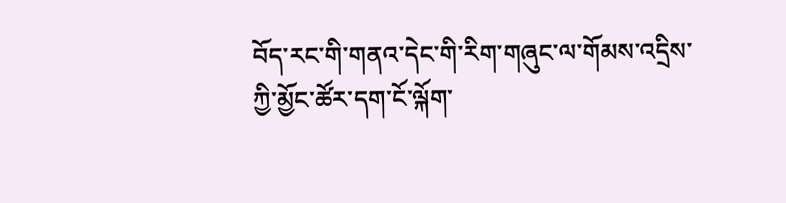བོད་རང་གི་གནའ་དེང་གི་རིག་གཞུང་ལ་གོམས་འདྲིས་ཀྱི་མྱོང་ཚོར་དག་ངོ་ལྐོག་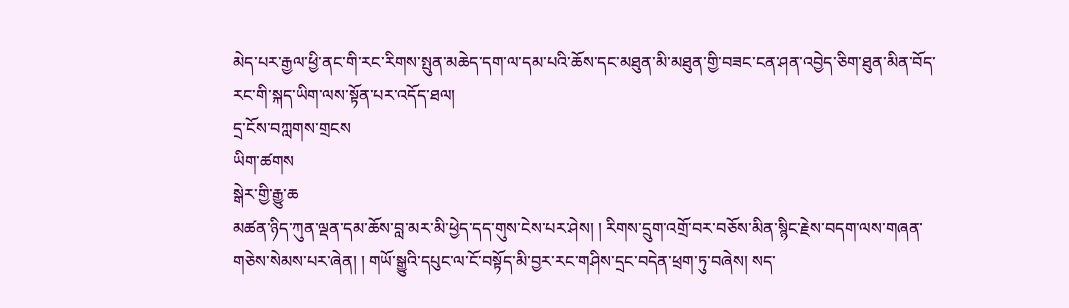མེད་པར་རྒྱལ་ཕྱི་ནང་གི་རང་རིགས་སྤུན་མཆེད་དག་ལ་དམ་པའི་ཆོས་དང་མཐུན་མི་མཐུན་གྱི་བཟང་ངན་ཤན་འབྱེད་ཅིག་ཐུན་མིན་བོད་རང་གི་སྐད་ཡིག་ལས་སྟོན་པར་འདོད་ཐལ།
དྲ་ངོས་བཀླགས་གྲངས
ཡིག་ཚགས
སྒེར་གྱི་རྒྱུ་ཆ
མཚན་ཉིད་ཀུན་ལྡན་དམ་ཆོས་བླ་མར་མི་ཕྱེད་དད་གུས་ངེས་པར་ཤེས། ། རིགས་དྲུག་འགྲོ་བར་བཅོས་མིན་སྙིང་རྗེས་བདག་ལས་གཞན་གཅེས་སེམས་པར་ཞེན། ། གཡོ་སྒྱུའི་དཔུང་ལ་ངོ་བསྟོད་མི་བྱར་རང་གཤིས་དྲང་བདེན་ཕྲག་ཏུ་བཞེས། སད་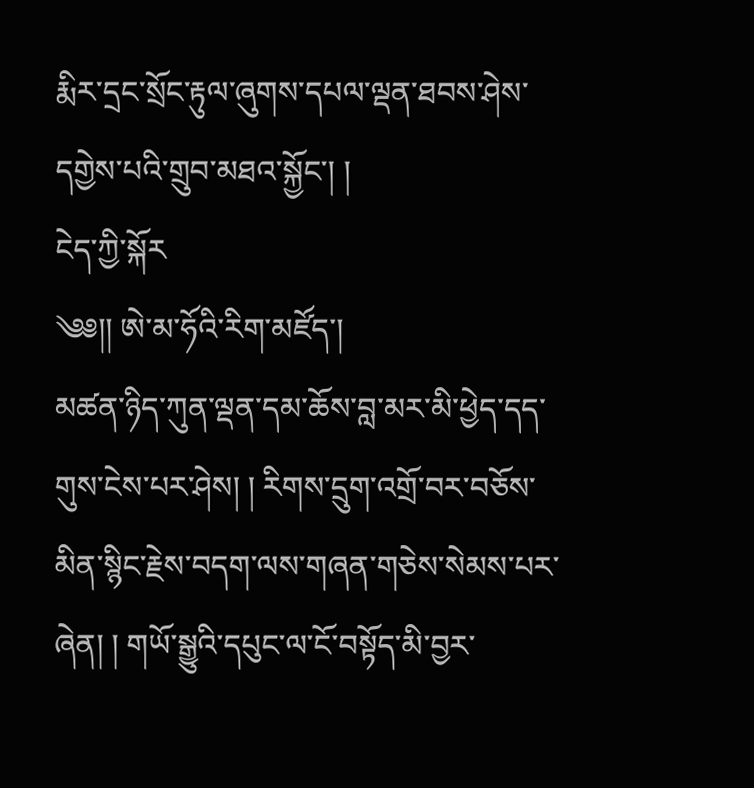རྨིར་དྲང་སྲོང་རྟུལ་ཞུགས་དཔལ་ལྡན་ཐབས་ཤེས་དགྱེས་པའི་གྲུབ་མཐའ་སྐྱོང་། །
ངེད་ཀྱི་སྐོར
༄༅།། ཨེ་མ་ཧོའི་རིག་མཛོད་།
མཚན་ཉིད་ཀུན་ལྡན་དམ་ཆོས་བླ་མར་མི་ཕྱེད་དད་གུས་ངེས་པར་ཤེས། ། རིགས་དྲུག་འགྲོ་བར་བཅོས་མིན་སྙིང་རྗེས་བདག་ལས་གཞན་གཅེས་སེམས་པར་ཞེན། ། གཡོ་སྒྱུའི་དཔུང་ལ་ངོ་བསྟོད་མི་བྱར་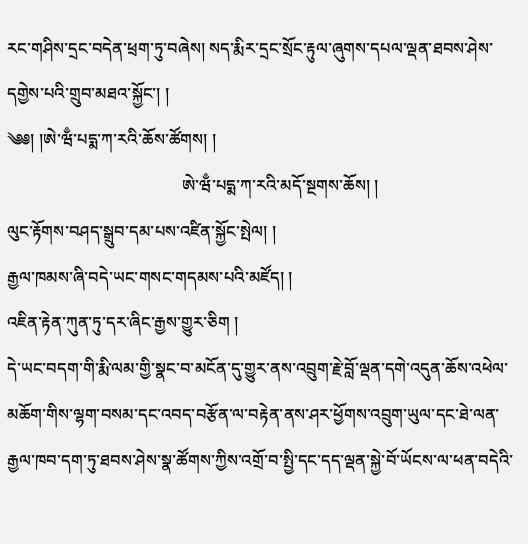རང་གཤིས་དྲང་བདེན་ཕྲག་ཏུ་བཞེས། སད་རྨིར་དྲང་སྲོང་རྟུལ་ཞུགས་དཔལ་ལྡན་ཐབས་ཤེས་དགྱེས་པའི་གྲུབ་མཐའ་སྐྱོང་། །
༄༅། །ཨེ་ཝྃ་པདྨ་ཀ་རའི་ཆོས་ཚོགས། །
                                          ཨེ་ཝྃ་པདྨ་ཀ་རའི་མདོ་སྔགས་ཆོས། །
ལུང་རྟོགས་བཤད་སྒྲུབ་དམ་པས་འཛིན་སྐྱོང་སྤེལ། །
རྒྱལ་ཁམས་ཞི་བདེ་ཡང་གསང་གདམས་པའི་མཛོད། །
འཇིན་རྟེན་ཀུན་ཏུ་དར་ཞིང་རྒྱས་གྱུར་ཅིག །
དེ་ཡང་བདག་གི་རྨི་ལམ་གྱི་སྣང་བ་མངོན་དུ་གྱུར་ནས་འབྲུག་རྗེ་བློ་ལྡན་དགེ་འདུན་ཆོས་འཕེལ་མཆོག་གིས་ལྷག་བསམ་དང་འབད་བརྩོན་ལ་བརྟེན་ནས་ཤར་ཕྱོགས་འབྲུག་ཡུལ་དང་ཐེ་ལན་རྒྱལ་ཁབ་དག་ཏུ་ཐབས་ཤེས་སྣ་ཚོགས་ཀྱིས་འགྲོ་བ་སྤྱི་དང་དད་ལྡན་སྐྱེ་བོ་ཡོངས་ལ་ཕན་བདེའི་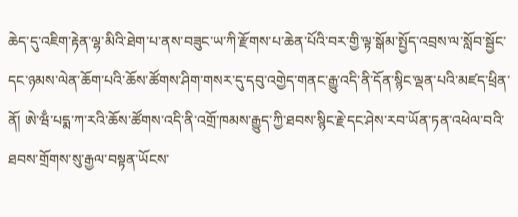ཆེད་དུ་འཇིག་རྟེན་ལྷ་མིའི་ཐེག་པ་ནས་བཟུང་ཡ་ཀི་རྫོགས་པ་ཆེན་པོའི་བར་གྱི་ལྟ་སྒོམ་སྤྱོད་འབྲས་ལ་སློབ་སྦྱོང་དང་ཉམས་ལེན་ཆོག་པའི་ཆོས་ཚོགས་ཤིག་གསར་དུ་དབུ་འགྱེད་གནང་རྒྱུ་འདི་ནི་དོན་སྙིང་ལྡན་པའི་མཛད་ཕྲིན་ནོ། ཨེ་ཝྃ་པདྨ་ཀ་རའི་ཆོས་ཚོགས་འདི་ནི་འགྲོ་ཁམས་རྒྱུད་ཀྱི་ཐབས་སྙིང་རྗེ་དང་ཤེས་རབ་ཡོན་ཏན་འཕེལ་བའི་ཐབས་གྲོགས་སུ་རྒྱལ་བསྟན་ཡོངས་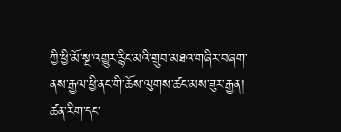ཀྱི་ཕྱི་མོ་སྔ་འགྱུར་རྙིང་མའི་གྲུབ་མཐའ་གཞིར་བཞག་ནས་རྒྱལ་ཕྱི་ནང་གི་ཆོས་ལུགས་ཚང་མས་ཟུར་རྒྱན། ཚན་རིག་དང་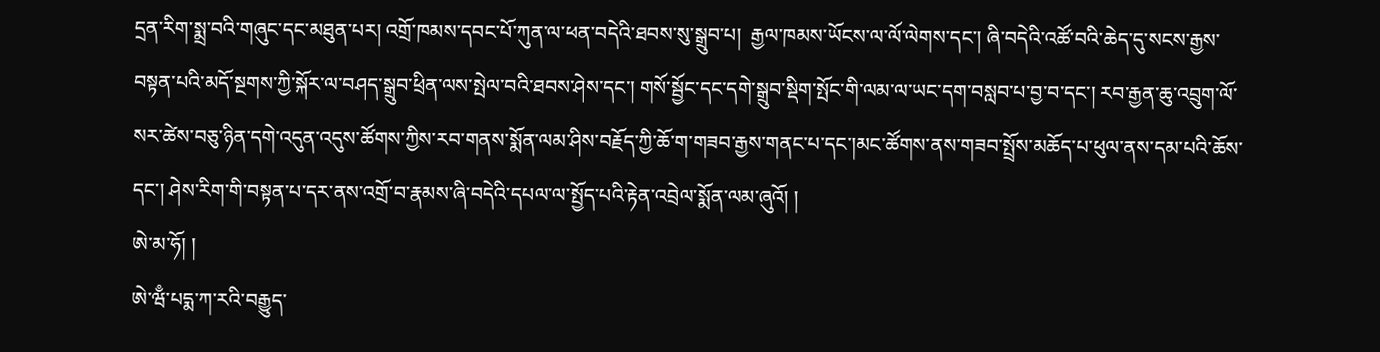དྲན་རིག་སྨྲ་བའི་གཞུང་དང་མཐུན་པར། འགྲོ་ཁམས་དབང་པོ་ཀུན་ལ་ཕན་བདེའི་ཐབས་སུ་སྒྲུབ་པ།  རྒྱལ་ཁམས་ཡོངས་ལ་ལོ་ལེགས་དང་། ཞི་བདེའི་འཚོ་བའི་ཆེད་དུ་སངས་རྒྱས་བསྟན་པའི་མདོ་སྔགས་ཀྱི་སྐོར་ལ་བཤད་སྒྲུབ་ཕྲིན་ལས་སྤེལ་བའི་ཐབས་ཤེས་དང་། གསོ་སྦྱོང་དང་དགེ་སྒྲུབ་སྡིག་སྤོང་གི་ལམ་ལ་ཡང་དག་བསླབ་པ་བྱ་བ་དང་། རབ་རྒྱན་ཆུ་འབྲུག་ལོ་སར་ཚེས་བཅུ་ཉིན་དགེ་འདུན་འདུས་ཚོགས་ཀྱིས་རབ་གནས་སྨོན་ལམ་ཤིས་བརྗོད་ཀྱི་ཆོ་ག་གཟབ་རྒྱས་གནང་པ་དང་།མང་ཚོགས་ནས་གཟབ་སྤྲོས་མཆོད་པ་ཕུལ་ནས་དམ་པའི་ཆོས་དང་། ཤེས་རིག་གི་བསྟན་པ་དར་ནས་འགྲོ་བ་རྣམས་ཞི་བདེའི་དཔལ་ལ་སྤྱོད་པའི་རྟེན་འབྲེལ་སྨོན་ལམ་ཞུའོ། །
ཨེ་མ་ཧོ། །
ཨེ་ཝྃ་པདྨ་ཀ་རའི་བརྒྱུད་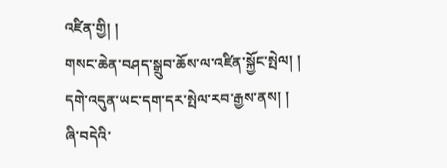འཛིན་གྱི། །
གསང་ཆེན་བཤད་སྒྲུབ་ཆོས་ལ་འཛིན་སྐྱོང་སྤེལ། །
དགེ་འདུན་ཡང་དག་དར་སྤེལ་རབ་རྒྱས་ནས། །
ཞི་བདེའི་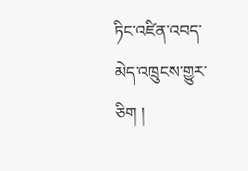ཏིང་འཛིན་འབད་མེད་འཁྲུངས་གྱུར་ཅིག །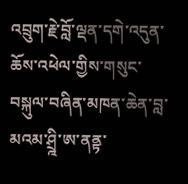འབྲུག་རྗེ་བློ་ལྡན་དགེ་འདུན་ཆོས་འཕེལ་གྱིས་གསུང་བསྐུལ་བཞིན་མཁན་ཆེན་བླ་མའམ་ཤྲྰི་ཨ་ནནྟ་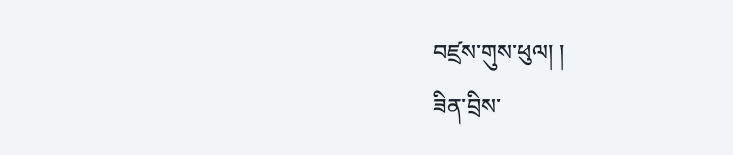བཛྲས་གུས་ཕུལ། །
ཟིན་བྲིས་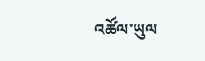འཚོལ་ཡུལ